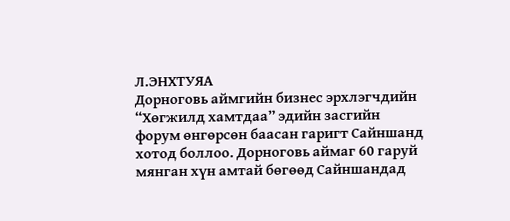Л.ЭНХТУЯА
Дорноговь аймгийн бизнес эрхлэгчдийн “Хөгжилд хамтдаа” эдийн засгийн форум өнгөрсөн баасан гаригт Сайншанд хотод боллоо. Дорноговь аймаг 60 гаруй мянган хүн амтай бөгөөд Сайншандад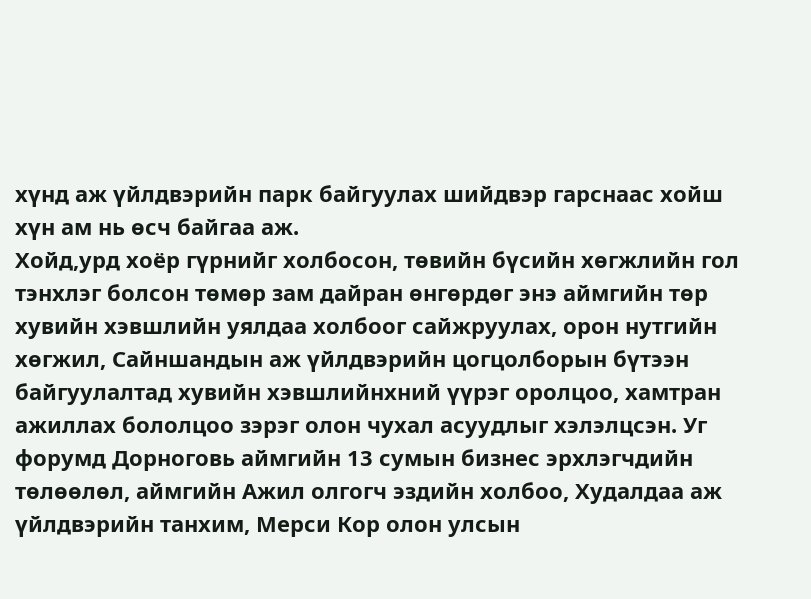хүнд аж үйлдвэрийн парк байгуулах шийдвэр гарснаас хойш хүн ам нь өсч байгаа аж.
Хойд,урд хоёр гүрнийг холбосон, төвийн бүсийн хөгжлийн гол тэнхлэг болсон төмөр зам дайран өнгөрдөг энэ аймгийн төр хувийн хэвшлийн уялдаа холбоог сайжруулах, орон нутгийн хөгжил, Сайншандын аж үйлдвэрийн цогцолборын бүтээн байгуулалтад хувийн хэвшлийнхний үүрэг оролцоо, хамтран ажиллах бололцоо зэрэг олон чухал асуудлыг хэлэлцсэн. Уг форумд Дорноговь аймгийн 13 сумын бизнес эрхлэгчдийн төлөөлөл, аймгийн Ажил олгогч эздийн холбоо, Худалдаа аж үйлдвэрийн танхим, Мерси Кор олон улсын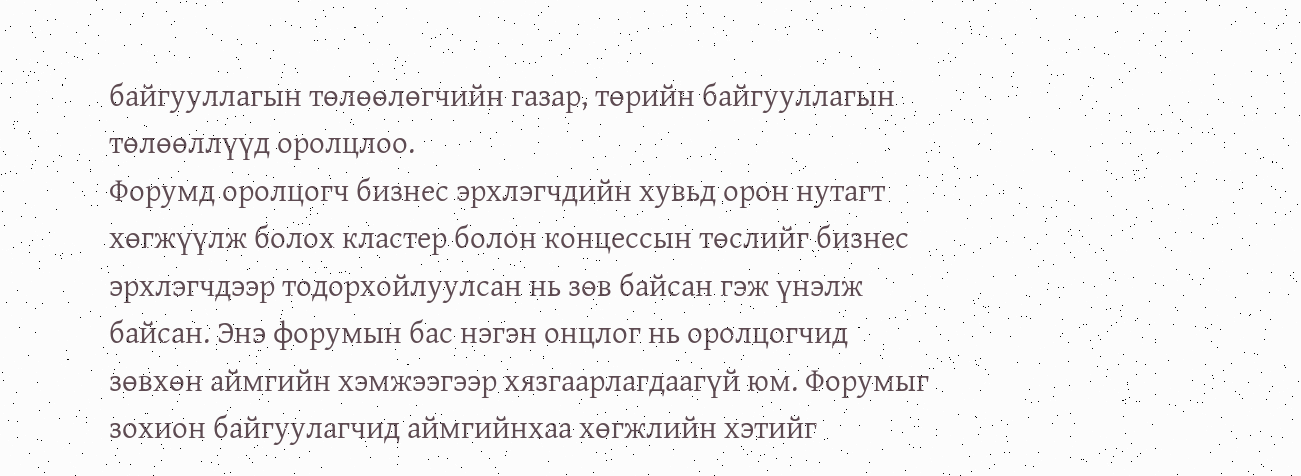байгууллагын төлөөлөгчийн газар, төрийн байгууллагын төлөөллүүд оролцлоо.
Форумд оролцогч бизнес эрхлэгчдийн хувьд орон нутагт хөгжүүлж болох кластер болон концессын төслийг бизнес эрхлэгчдээр тодорхойлуулсан нь зөв байсан гэж үнэлж байсан. Энэ форумын бас нэгэн онцлог нь оролцогчид зөвхөн аймгийн хэмжээгээр хязгаарлагдаагүй юм. Форумыг зохион байгуулагчид аймгийнхаа хөгжлийн хэтийг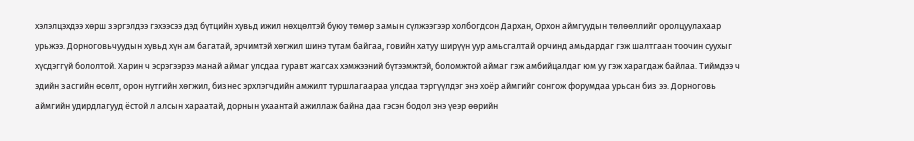хэлэлцэхдээ хөрш зэргэлдээ гэхээсээ дэд бүтцийн хувьд ижил нөхцөлтэй буюу төмөр замын сүлжээгээр холбогдсон Дархан, Орхон аймгуудын төлөөллийг оролцуулахаар урьжээ. Дорноговьчуудын хувьд хүн ам багатай, эрчимтэй хөгжил шинэ тутам байгаа, говийн хатуу ширүүн уур амьсгалтай орчинд амьдардаг гэж шалтгаан тоочин суухыг хүсдэггүй бололтой. Харин ч эсрэгээрээ манай аймаг улсдаа гуравт жагсах хэмжээний бүтээмжтэй, боломжтой аймаг гэж амбийцалдаг юм уу гэж харагдаж байлаа. Тиймдээ ч эдийн засгийн өсөлт, орон нутгийн хөгжил, бизнес эрхлэгчдийн амжилт туршлагаараа улсдаа тэргүүлдэг энэ хоёр аймгийг сонгож форумдаа урьсан биз ээ. Дорноговь аймгийн удирдлагууд ёстой л алсын хараатай, дорнын ухаантай ажиллаж байна даа гэсэн бодол энэ үеэр өөрийн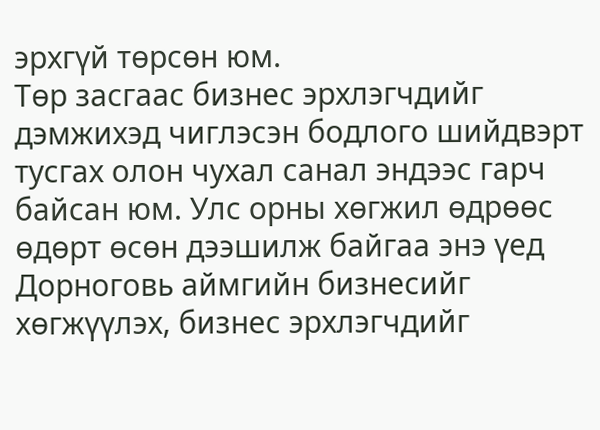эрхгүй төрсөн юм.
Төр засгаас бизнес эрхлэгчдийг дэмжихэд чиглэсэн бодлого шийдвэрт тусгах олон чухал санал эндээс гарч байсан юм. Улс орны хөгжил өдрөөс өдөрт өсөн дээшилж байгаа энэ үед Дорноговь аймгийн бизнесийг хөгжүүлэх, бизнес эрхлэгчдийг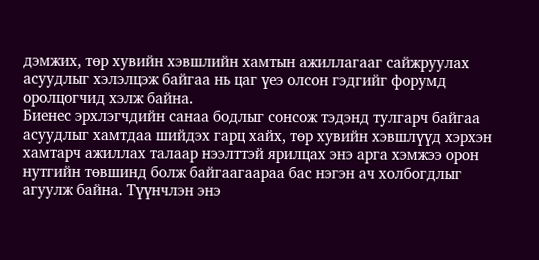дэмжих, төр хувийн хэвшлийн хамтын ажиллагааг сайжруулах асуудлыг хэлэлцэж байгаа нь цаг үеэ олсон гэдгийг форумд оролцогчид хэлж байна.
Биенес эрхлэгчдийн санаа бодлыг сонсож тэдэнд тулгарч байгаа асуудлыг хамтдаа шийдэх гарц хайх, төр хувийн хэвшлүүд хэрхэн хамтарч ажиллах талаар нээлттэй ярилцах энэ арга хэмжээ орон нутгийн төвшинд болж байгаагаараа бас нэгэн ач холбогдлыг агуулж байна. Түүнчлэн энэ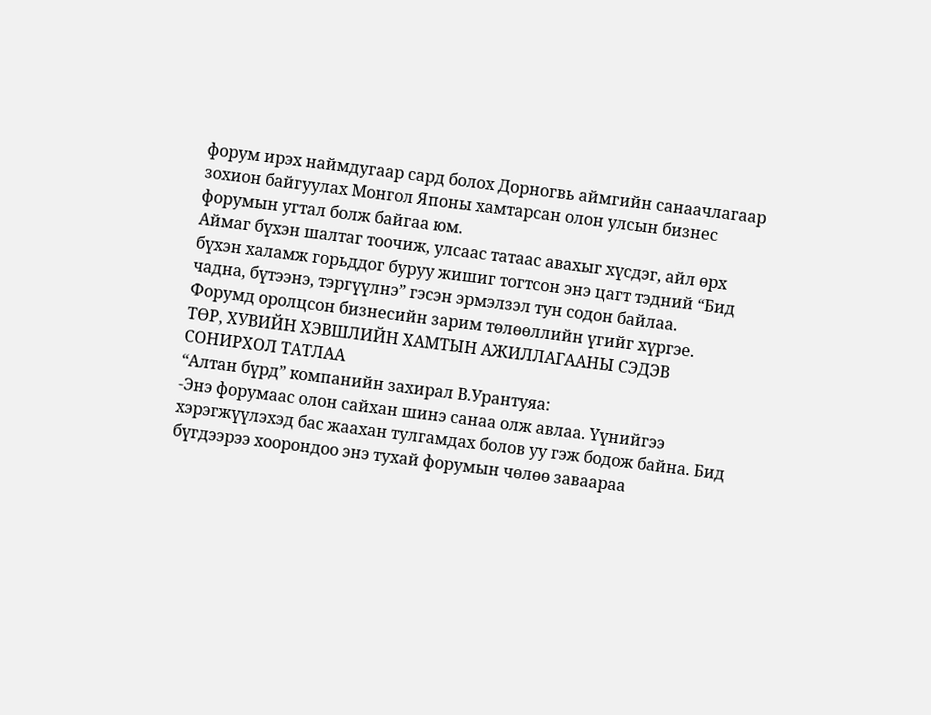форум ирэх наймдугаар сард болох Дорногвь аймгийн санаачлагаар зохион байгуулах Монгол Японы хамтарсан олон улсын бизнес форумын угтал болж байгаа юм.
Аймаг бүхэн шалтаг тоочиж, улсаас татаас авахыг хүсдэг, айл өрх бүхэн халамж горьддог буруу жишиг тогтсон энэ цагт тэдний “Бид чадна, бүтээнэ, тэргүүлнэ” гэсэн эрмэлзэл тун содон байлаа.
Форумд оролцсон бизнесийн зарим төлөөллийн үгийг хүргэе.
ТӨР, ХУВИЙН ХЭВШЛИЙН ХАМТЫН АЖИЛЛАГААНЫ СЭДЭВ СОНИРХОЛ ТАТЛАА
“Алтан бүрд” компанийн захирал В.Урантуяа:
-Энэ форумаас олон сайхан шинэ санаа олж авлаа. Үүнийгээ хэрэгжүүлэхэд бас жаахан тулгамдах болов уу гэж бодож байна. Бид бүгдээрээ хоорондоо энэ тухай форумын чөлөө заваараа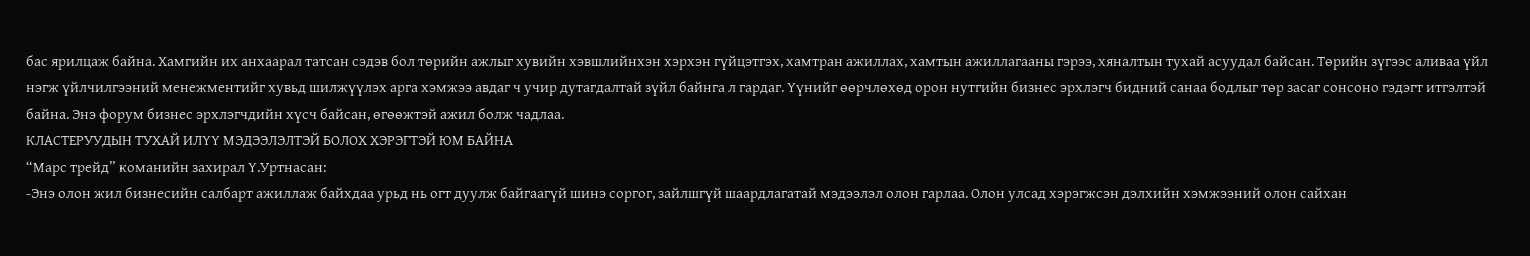бас ярилцаж байна. Хамгийн их анхаарал татсан сэдэв бол төрийн ажлыг хувийн хэвшлийнхэн хэрхэн гүйцэтгэх, хамтран ажиллах, хамтын ажиллагааны гэрээ, хяналтын тухай асуудал байсан. Төрийн зүгээс аливаа үйл нэгж үйлчилгээний менежментийг хувьд шилжүүлэх арга хэмжээ авдаг ч учир дутагдалтай зүйл байнга л гардаг. Үүнийг өөрчлөхөд орон нутгийн бизнес эрхлэгч бидний санаа бодлыг төр засаг сонсоно гэдэгт итгэлтэй байна. Энэ форум бизнес эрхлэгчдийн хүсч байсан, өгөөжтэй ажил болж чадлаа.
КЛАСТЕРУУДЫН ТУХАЙ ИЛҮҮ МЭДЭЭЛЭЛТЭЙ БОЛОХ ХЭРЭГТЭЙ ЮМ БАЙНА
“Марс трейд” команийн захирал Ү.Уртнасан:
-Энэ олон жил бизнесийн салбарт ажиллаж байхдаа урьд нь огт дуулж байгаагүй шинэ соргог, зайлшгүй шаардлагатай мэдээлэл олон гарлаа. Олон улсад хэрэгжсэн дэлхийн хэмжээний олон сайхан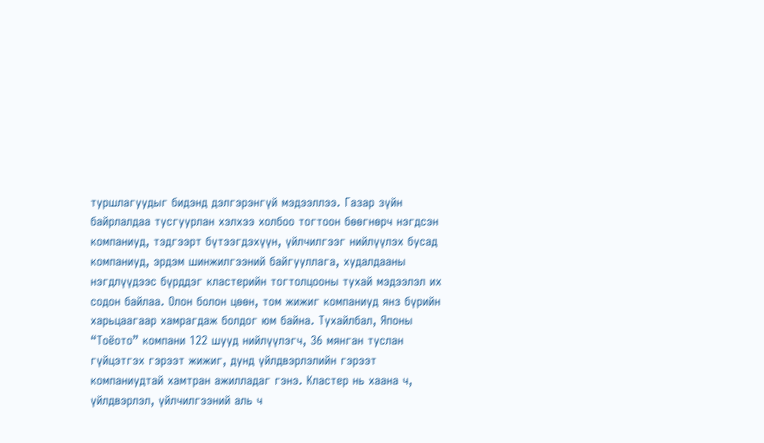туршлагуудыг бидэнд дэлгэрэнгүй мэдээллээ. Газар зүйн байрлалдаа тусгуурлан хэлхээ холбоо тогтоон бөөгнөрч нэгдсэн компаниуд, тэдгээрт бүтээгдэхүүн, үйлчилгээг нийлүүлэх бусад компаниуд, эрдэм шинжилгээний байгууллага, худалдааны нэгдлүүдээс бүрддэг кластерийн тогтолцооны тухай мэдээлэл их содон байлаа. Олон болон цөөн, том жижиг компаниуд янз бүрийн харьцаагаар хамрагдаж болдог юм байна. Тухайлбал, Японы “Тоёото” компани 122 шууд нийлүүлэгч, 36 мянган туслан гүйцэтгэх гэрээт жижиг, дунд үйлдвэрлэлийн гэрээт компаниудтай хамтран ажилладаг гэнэ. Кластер нь хаана ч, үйлдвэрлэл, үйлчилгээний аль ч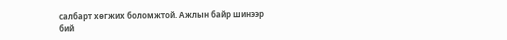салбарт хөгжих боломжтой. Ажлын байр шинээр бий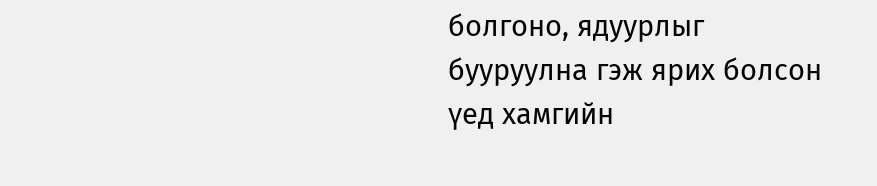болгоно, ядуурлыг бууруулна гэж ярих болсон үед хамгийн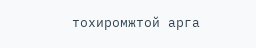тохиромжтой арга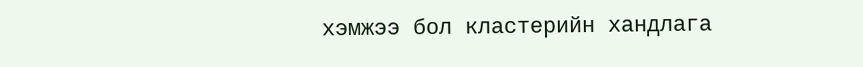хэмжээ бол кластерийн хандлага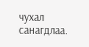чухал санагдлаа.